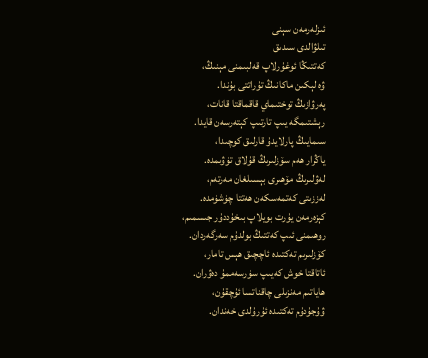ئىزلەرمەن سېنى
تىلۋالدى سىدىق
كەتتىڭا ئوغۇرلاپ قەلبىمنى مېنىڭ،
ۋە لېكىن ماكانىڭ تۇراتتى بۇندا.
پەرۋازىڭ توختىماي قاقماقتا قانات،
رېشتىمگە يىپ تارتىپ كېتەرسەن قايدا.
سىمايىڭ پارلايدۇ قارلىق كوچىدا،
ياڭرار ھەم سۆزلىرىڭ قۇلاق تۈۋىمدە.
لەۋلىرىڭ مۆھىرى بېسىلغان مەرتەم،
لەززىتى كەتمەسكەن ھەتتا چۈشۈمدە.
كېزەرمەن يۇرت بويلاپ بىخۇددۇر جىسمىم،
روھىمنى ئىپ كەتتىڭ بولدۇم سەرگەردان.
كۆزلىرىم تەكتىدە ئاچچىق ھېس تامار،
ئاتاقتا خوش كەيىپ سۈرسەممۇ دەۋران.
ھاياتىم مەنزىلى چاقناتسا ئۇچقۇن،
ۋۇجۇدۇم تەكتىدە ئۇرۇلدى خەندان.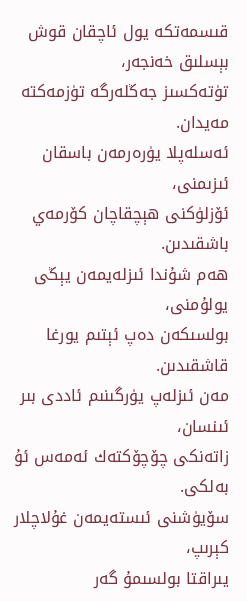قىسمەتكە يول ئاچقان قوش بېسلىق خەنجەر،
تۈتەكسىز جەڭلەرگە تۈزمەكتە مەيدان.
ئەسلەپلا يۈرەرمەن باسقان ئىزىمنى،
ئۆزلۈكنى ھېچقاچان كۆرمەي باشقىدىن.
ھەم شۇندا ئىزلەيمەن يېڭى يولۇمنى،
بولسىكەن دەپ ئېتىم يورغا قاشقىدىن.
مەن ئىزلەپ يۈرگىنىم ئاددى بىر ئىنسان،
زاتەنكى چۆچۆكتەك ئەمەس ئۇ بەلكى.
سۆيۈشنى ئىستەيمەن غۇلاچلار كېرىپ،
يىراقتا بولسىمۇ گەر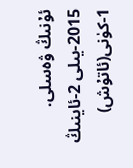ئۇنىڭ ۋەسلى.
2015-يىلى 2-ئاينىڭ 1-كۈنى(ئاتۇش)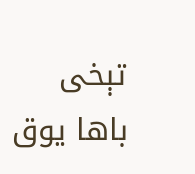تېخى باھا يوق